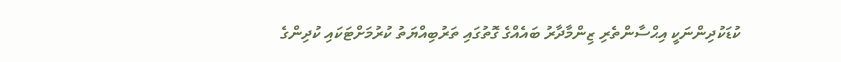ކުޑަކުދިންނަކީ އިޙްސާންތެރި ޒިންމާދާރު ބައެއްގެ ގޮތުގައި ތަރުބިއްޔަތު ކުރުމަށްޓަކައި ކުދިންގެ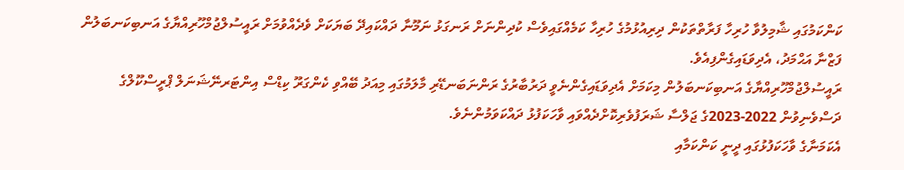ކަންކަމުގައި ޝާމިލުވާ ހުރިހާ ފަރާތްތަކުން ދިރިއުޅުމުގެ ހުރިހާ ކަމެއްގައިވެސް ކުދިންނަށް ރަނގަޅު ނަމޫނާ ދައްކައިދޭ ބަޔަކަށް ވެދެއްވުމަށް ރައީސުލްޖުމްހޫރިއްޔާގެ އަނބިކަނބަލުން ފަޒްނާ އަޙްމަދު، އެދިވަޑައިގެންފިއެވެ.
ރައީސުލްޖުމްހޫރިއްޔާގެ އަނބިކަނބަލުން މިކަމަށް އެދިވަޑައިގެންނެވީ ދަރުބާރުގެ ރަންނަބަނޑޭރި މާލަމުގައި މިއަދު ބޭއްވި ކެންގަރޫ ކިޑްސް އިންޓަރނޭޝަނަލް ޕްރީސްކޫލްގެ ދަސްވެނިވުން 2022-2023ގެ ޖަލްސާ ޝަރަފުވެރިކޮށްދެއްވައި ވާހަކަފުޅު ދައްކަވަމުންނެވެ.
އެކަމަނާގެ ވާހަކަފުޅުގައި ދީނީ ކަންކަމާއި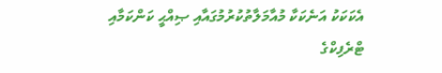އެކަކަކު އަނެކަކާ މުއާމަލާތުކުރުމުގައާއި ޞިއްޙީ ކަންކަމާއި ޓްރެފިކްގެ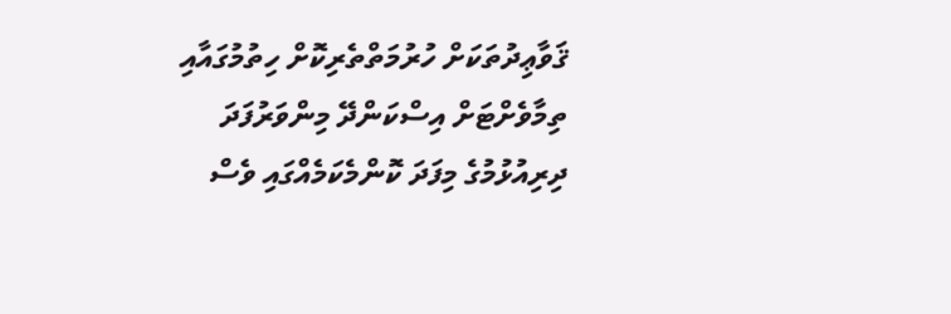ޤަވާޢިދުތަކަށް ހުރުމަތްތެރިކޮށް ހިތުމުގައާއި ތިމާވެށްޓަށް އިސްކަންދޭ މިންވަރުފަދަ ދިރިއުޅުމުގެ މިފަދަ ކޮންމެކަމެއްގައި ވެސް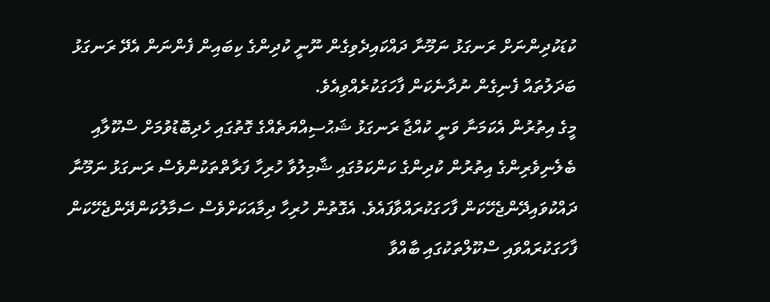ކުޑަކުދިންނަށް ރަނގަޅު ނަމޫނާ ދައްކައިދެވިގެން ނޫނީ ކުދިންގެ ކިބައިން ފެންނަން އެދޭ ރަނގަޅު ބަދަލުތައް ފެނިގެން ނުދާނެކަން ފާހަގަކުރެއްވިއެވެ.
މީގެ އިތުރުން އެކަމަނާ ވަނީ ކުއްޖާ ރަނގަޅު ޝަޙުސިއްޔަތެއްގެ ގޮތުގައި ހެދިބޮޑުވުމަށް ސްކޫލާއި ބެލެނިވެރިންގެ އިތުރުން ކުދިންގެ ކަންކަމުގައި ޝާމިލުވާ ހުރިހާ ފަރާތްތަކުންވެސް ރަނގަޅު ނަމޫނާ ދައްކުވައިދޭންޖެހޭކަން ފާހަގަކުރައްވާފައެވެ. އެގޮތުން ހުރިހާ ދިމާއަކަށްވެސް ސަމާލުކަންދޭންޖެހޭކަން ފާހަގަކުރައްވައި ސްކޫލްތަކުގައި ބާއްވާ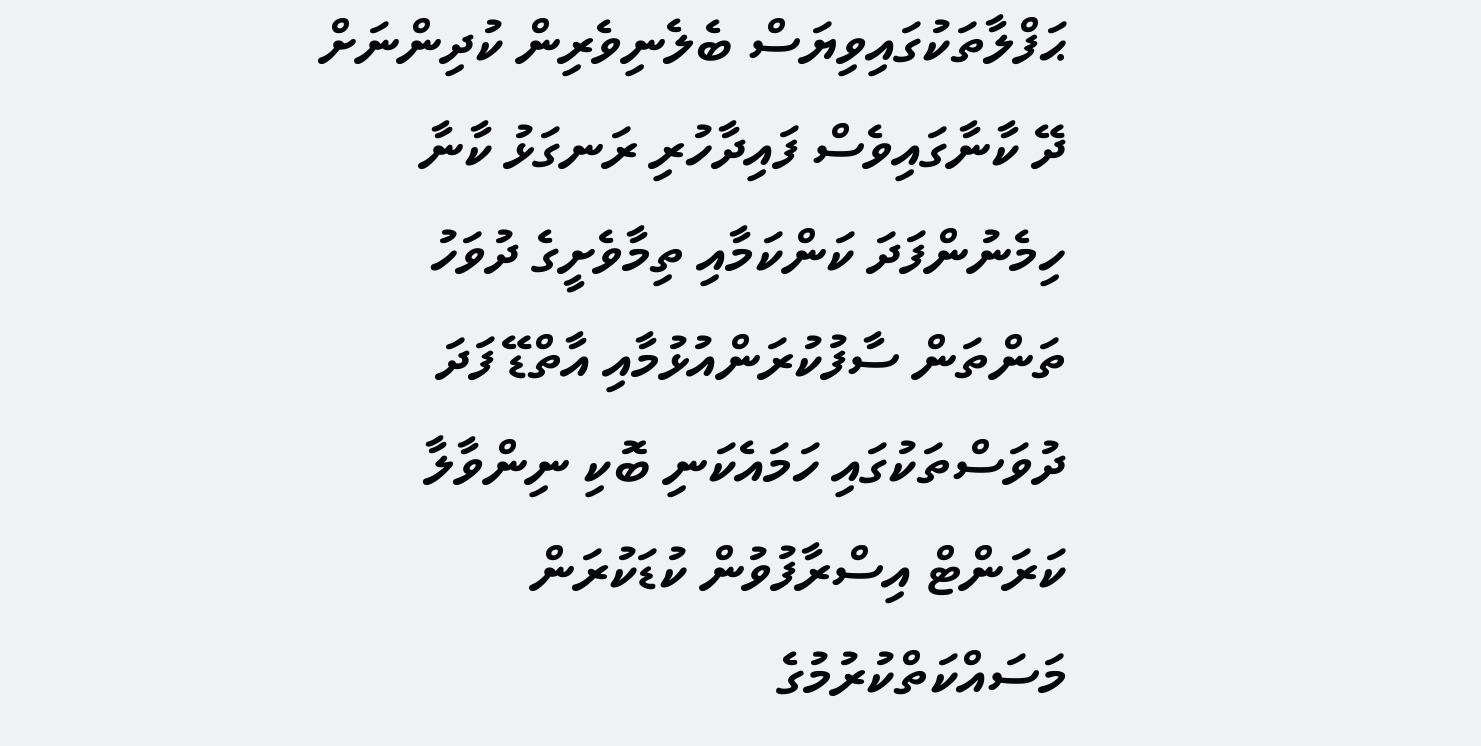ޙަފްލާތަކުގައިވިޔަސް ބެލެނިވެރިން ކުދިންނަށް ދޭ ކާނާގައިވެސް ފައިދާހުރި ރަނގަޅު ކާނާ ހިމެނުންފަދަ ކަންކަމާއި ތިމާވެށީގެ ދުވަހު ތަންތަން ސާފުކުރަންއުޅުމާއި އާތްޑޭ ފަދަ ދުވަސްތަކުގައި ހަމައެކަނި ބޮކި ނިންވާލާ ކަރަންޓް އިސްރާފުވުން ކުޑަކުރަން މަސައްކަތްކުރުމުގެ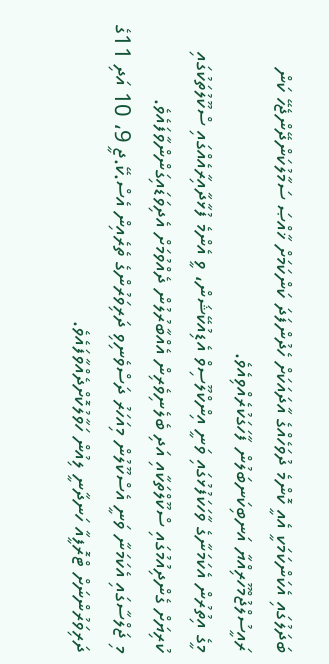ބަދަލުގައި އެކަންކަމަކީ އެއީ ކޮންމެ ދުވަހެއްގެ އާދައަކަށް ހެދުންފަދަ ކަންކަމަށް ޚާއްޞަ ސަމާލުކަންދޭންޖެހޭ ކަން ރައީސުލްޖުމްހޫރިއްޔާ އަނބިކަނބަލުން ފާހަގަކުރެއްވިއެވެ.
މީގެ އިތުރުން އެކަމަނާގެ ވާހަކަފުޅުގައި ވަނީ އިންކްލޫސިވް އެޑިއުކޭޝަން، ވީ އެންމެ ފުޅާދާއިރާއެއްގައި ސްކޫލުތަކުގައި ކުރިޔަށް ގެންދިއުމުގައި ސްކޫލްތަކާއި އަދި ބެލެނިވެރިން އެއްބާރުލުން ދެއްވުމަށް އެދިވަޑައިގަންންވާފައެވެ.
މި ޖަލްސާގައި އެކަމަނާ ވަނީ އެސްކޫލުން މިއަހަރު ދަސްވެނިވި ދަރިވަރުންގެ ތެރެއިން އެސް.ކޭ.ޖީ 9، 10 އަދި 11ގެ ދަރިވަރުންނަށް ޓްރޮފީއާ ހަނދާނީ ލިއުން ހަވާލުކޮށްދެއްވާފައެވެ.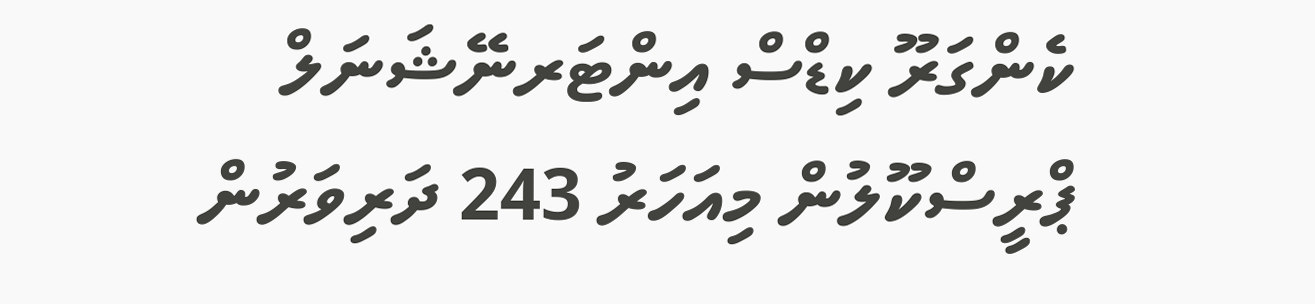ކެންގަރޫ ކިޑްސް އިންޓަރނޭޝަނަލް ޕްރީސްކޫލުން މިއަހަރު 243 ދަރިވަރުން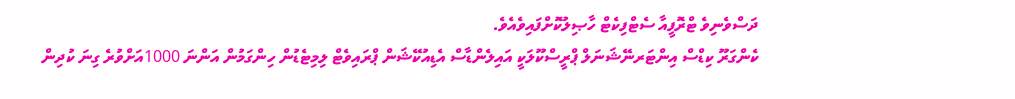ދަސްވެނިވެ ޓްރޮފީއާ ސެޓްފިކެޓް ހާޞިލުކޮށްފައިވެއެވެ.
ކެންގަރޫ ކިޑްސް އިންޓަރނޭޝަނަލް ޕްރީސްކޫލަކީ އައިލެންޑާސް އެޑިއުކޭޝަން ޕްރައިވެޓް ލިމިޓެޑުން ހިންގަމުން އަންނަ 1000އަށްވުރެ ގިނަ ކުދިން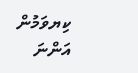ކިޔވަމުން އަންނަ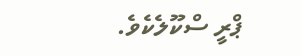ޕްރީ ސްކޫލެކެވެ.